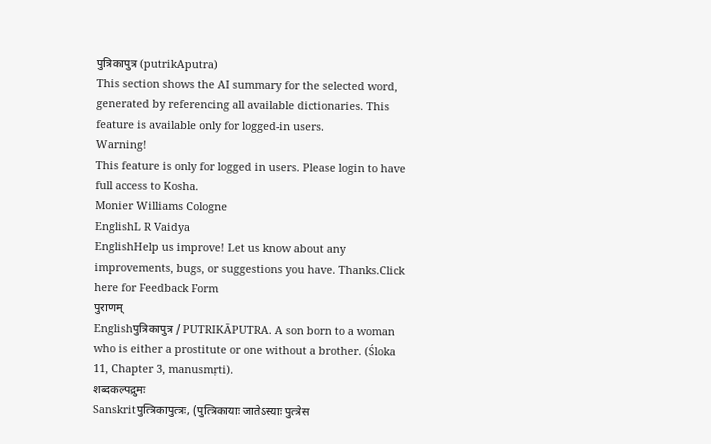पुत्रिकापुत्र (putrikAputra)
This section shows the AI summary for the selected word, generated by referencing all available dictionaries. This feature is available only for logged-in users.
Warning!
This feature is only for logged in users. Please login to have full access to Kosha.
Monier Williams Cologne
EnglishL R Vaidya
EnglishHelp us improve! Let us know about any improvements, bugs, or suggestions you have. Thanks.Click here for Feedback Form
पुराणम्
Englishपुत्रिकापुत्र / PUTRIKĀPUTRA. A son born to a woman who is either a prostitute or one without a brother. (Śloka 11, Chapter 3, manusmṛti).
शब्दकल्पद्रुमः
Sanskritपुत्त्रिकापुत्त्रः, (पुत्त्रिकायाः जातेऽस्याः पुत्त्रेस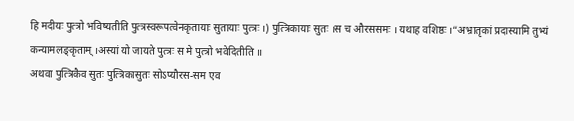हि मदीयः पुत्त्रो भविष्यतीति पुत्त्रस्वरूपत्वेनकृतायाः सुतायाः पुत्त्रः ।) पुत्त्रिकायाः सुतः ।स च औरससमः । यथाह वशिष्ठः ।“अभ्रातृकां प्रदास्यामि तुभ्यं कन्यामलङ्कृताम् ।अस्यां यो जायते पुत्त्रः स मे पुत्त्रो भवेदितीति ॥
अथवा पुत्त्रिकैव सुतः पुत्त्रिकासुतः सोऽप्यौरस-सम एव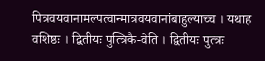पित्रवयवानामल्पत्वान्मात्रवयवानांबाहुल्याच्च । यथाह वशिष्ठः । द्बितीयः पुत्त्रिकै-वेति । द्वितीयः पुत्त्रः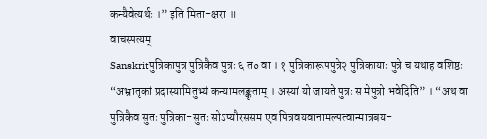कन्यैवेत्यर्थः ।” इति मिता-क्षरा ॥
वाचस्पत्यम्
Sanskritपुत्रिकापुत्र पुत्रिकैव पुत्रः ६ त० वा । १ पुत्रिकारूपपुत्रे२ पुत्रिकायाः पुत्रे च यथाह वशिष्ठः “अभ्रातृकां प्रदास्यामितुभ्यं कन्यामलङ्कृताम् । अस्यां यो जायते पुत्रः स मेपुत्रो भवेदिति” । “अथ वा पुत्रिकैव सुतः पुत्रिका-सुतः सोऽप्यौरससम एव पित्रवयवानामल्पत्वान्मात्रबय-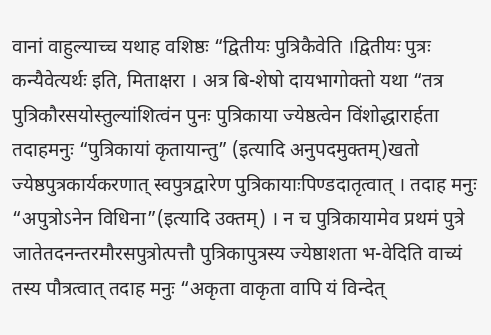वानां वाहुल्याच्च यथाह वशिष्ठः “द्वितीयः पुत्रिकैवेति ।द्वितीयः पुत्रः कन्यैवेत्यर्थः इति, मिताक्षरा । अत्र बि-शेषो दायभागोक्तो यथा “तत्र पुत्रिकौरसयोस्तुल्यांशित्वंन पुनः पुत्रिकाया ज्येष्ठत्वेन विंशोद्धारार्हता तदाहमनुः “पुत्रिकायां कृतायान्तु” (इत्यादि अनुपदमुक्तम्)खतो ज्येष्ठपुत्रकार्यकरणात् स्वपुत्रद्वारेण पुत्रिकायाःपिण्डदातृत्वात् । तदाह मनुः “अपुत्रोऽनेन विधिना”(इत्यादि उक्तम्) । न च पुत्रिकायामेव प्रथमं पुत्रे जातेतदनन्तरमौरसपुत्रोत्पत्तौ पुत्रिकापुत्रस्य ज्येष्ठाशता भ-वेदिति वाच्यं तस्य पौत्रत्वात् तदाह मनुः “अकृता वाकृता वापि यं विन्देत्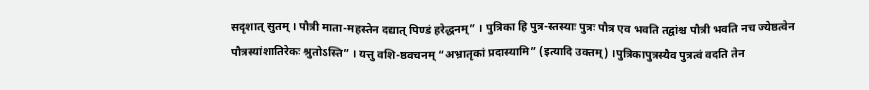सदृशात् सुतम् । पौत्री माता-महस्तेन दद्यात् पिण्डं हरेद्धनम्” । पुत्रिका हि पुत्र-स्तस्याः पुत्रः पौत्र एव भवति तद्वांश्च पौत्री भवति नच ज्येष्ठत्वेन पौत्रस्यांशातिरेकः श्रुतोऽस्ति” । यत्तु वशि-ष्ठवचनम् “अभ्रातृकां प्रदास्यामि” (इत्यादि उक्तम्) ।पुत्रिकापुत्रस्यैव पुत्रत्वं वदति तेन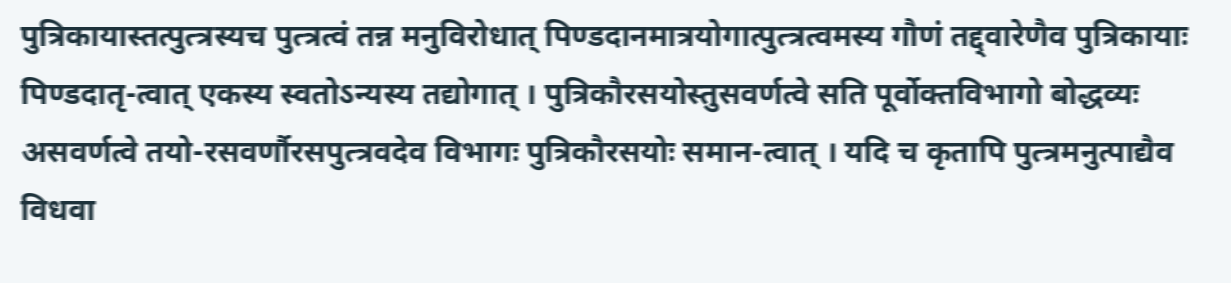पुत्रिकायास्तत्पुत्त्रस्यच पुत्त्रत्वं तन्न मनुविरोधात् पिण्डदानमात्रयोगात्पुत्त्रत्वमस्य गौणं तद्द्वारेणैव पुत्रिकायाः पिण्डदातृ-त्वात् एकस्य स्वतोऽन्यस्य तद्योगात् । पुत्रिकौरसयोस्तुसवर्णत्वे सति पूर्वोक्तविभागो बोद्धव्यः असवर्णत्वे तयो-रसवर्णौरसपुत्त्रवदेव विभागः पुत्रिकौरसयोः समान-त्वात् । यदि च कृतापि पुत्त्रमनुत्पाद्यैव विधवा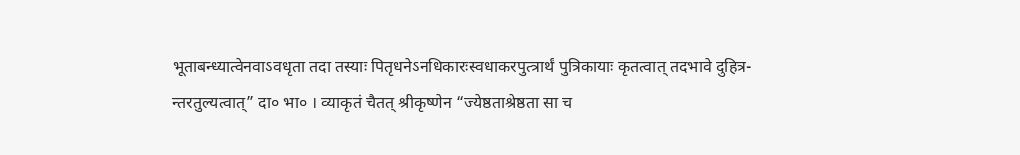भूताबन्ध्यात्वेनवाऽवधृता तदा तस्याः पितृधनेऽनधिकारःस्वधाकरपुत्त्रार्थं पुत्रिकायाः कृतत्वात् तदभावे दुहित्र-न्तरतुल्यत्वात्” दा० भा० । व्याकृतं चैतत् श्रीकृष्णेन “ज्येष्ठताश्रेष्ठता सा च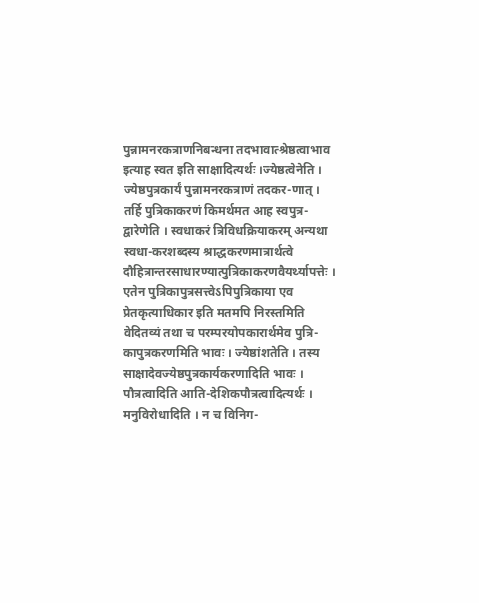पुन्नामनरकत्राणनिबन्धना तदभावात्श्रेष्ठत्वाभाव इत्याह स्वत इति साक्षादित्यर्थः ।ज्येष्ठत्वेनेति । ज्येष्ठपुत्रकार्यं पुन्नामनरकत्राणं तदकर-णात् । तर्हि पुत्रिकाकरणं किमर्थमत आह स्वपुत्र-द्वारेणेति । स्वधाकरं त्रिविधक्रियाकरम् अन्यथा स्वधा-करशब्दस्य श्राद्धकरणमात्रार्थत्वे दौहित्रान्तरसाधारण्यात्पुत्रिकाकरणवैयर्थ्यापत्तेः । एतेन पुत्रिकापुत्रसत्त्वेऽपिपुत्रिकाया एव प्रेतकृत्याधिकार इति मतमपि निरस्तमिति वेदितव्यं तथा च परम्परयोपकारार्थमेव पुत्रि-कापुत्रकरणमिति भावः । ज्येष्ठांशतेति । तस्य साक्षादेवज्येष्ठपुत्रकार्यकरणादिति भावः । पौत्रत्वादिति आति-देशिकपौत्रत्वादित्यर्थः । मनुविरोधादिति । न च विनिग-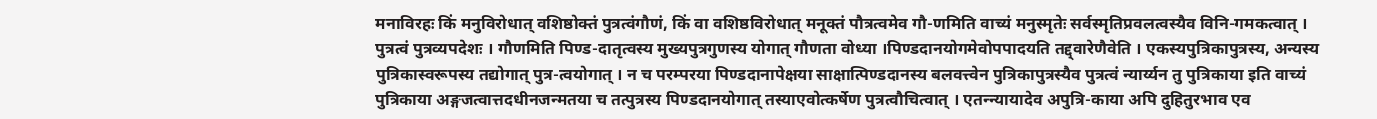मनाविरहः किं मनुविरोधात् वशिष्ठोक्तं पुत्रत्वंगौणं, किं वा वशिष्ठविरोधात् मनूक्तं पौत्रत्वमेव गौ-णमिति वाच्यं मनुस्मृतेः सर्वस्मृतिप्रवलत्वस्यैव विनि-गमकत्वात् । पुत्रत्वं पुत्रव्यपदेशः । गौणमिति पिण्ड-दातृत्वस्य मुख्यपुत्रगुणस्य योगात् गौणता वोध्या ।पिण्डदानयोगमेवोपपादयति तद्द्वारेणैवेति । एकस्यपुत्रिकापुत्रस्य, अन्यस्य पुत्रिकास्वरूपस्य तद्योगात् पुत्र-त्वयोगात् । न च परम्परया पिण्डदानापेक्षया साक्षात्पिण्डदानस्य बलवत्त्वेन पुत्रिकापुत्रस्यैव पुत्रत्वं न्यार्य्यन तु पुत्रिकाया इति वाच्यं पुत्रिकाया अङ्गजत्वात्तदधीनजन्मतया च तत्पुत्रस्य पिण्डदानयोगात् तस्याएवोत्कर्षेण पुत्रत्वौचित्वात् । एतन्न्यायादेव अपुत्रि-काया अपि दुहितुरभाव एव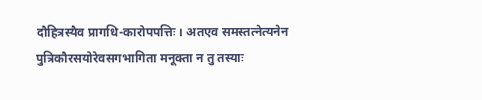दौहित्रस्यैव प्रागधि-कारोपपत्तिः । अतएव समस्तत्नेत्यनेन पुत्रिकौरसयोरेवसगभागिता मनूक्ता न तु तस्याः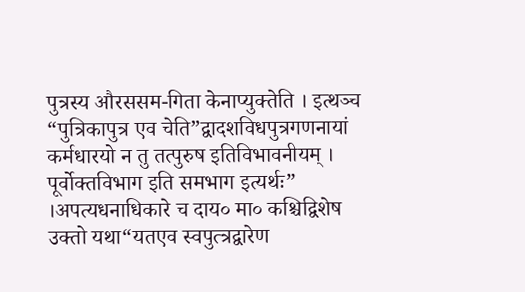पुत्रस्य औरससम-गिता केनाप्युक्तेति । इत्थञ्च “पुत्रिकापुत्र एव चेति”द्वादशविधपुत्रगणनायां कर्मधारयो न तु तत्पुरुष इतिविभावनीयम् । पूर्वोक्तविभाग इति समभाग इत्यर्थः” ।अपत्यधनाधिकारे च दाय० मा० कश्चिद्विशेष उक्तो यथा“यतएव स्वपुत्त्रद्वारेण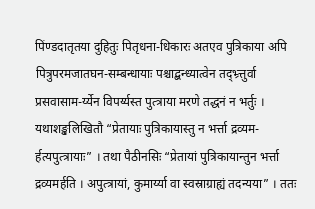पिंण्डदातृतया दुहितुः पितृधना-धिकारः अतएव पुत्रिकाया अपि पित्रुपरमजातघन-सम्बन्धायाः पश्चाद्बन्ध्यात्वेन तद्भ्र्त्तुर्वा प्रसवासाम-र्य्येन विपर्य्यस्त पुत्त्राया मरणे तद्धनं न भर्तुः । यथाशङ्खलिखितौ “प्रेतायाः पुत्रिकायास्तु न भर्त्ता द्रव्यम-र्हत्यपुत्त्रायाः” । तथा पैठीनसिः “प्रेतायां पुत्रिकायान्तुन भर्त्ता द्रव्यमर्हति । अपुत्त्रायां, कुमार्य्या वा स्वस्राग्राह्यं तदन्यया” । ततः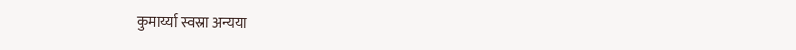कुमार्य्या स्वस्रा अन्यया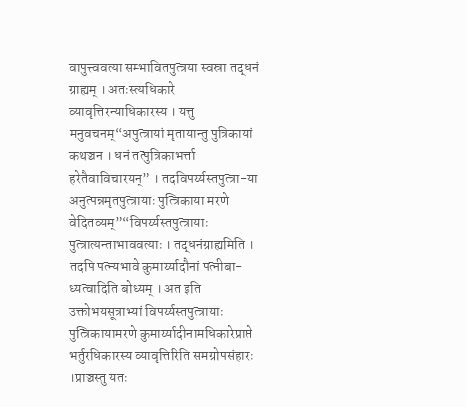वापुत्त्ववत्या सम्भावितपुत्त्रया स्वस्रा तद्धनं ग्राह्यम् । अतःस्त्यधिकारे व्यावृत्तिरन्याधिकारस्य । यत्तु मनुवचनम्“अपुत्त्रायां मृतायान्तु पुत्रिकायां कथञ्चन । धनं तत्पुत्रिकाभर्त्ता हरेतैवाविचारयन्” । तदविपर्य्यस्तपुत्त्रा-या अनुत्पन्नमृतपुत्त्रायाः पुत्त्रिकाया मरणे वेदितव्यम्”“विपर्य्यस्तपुत्त्रायाः पुत्त्रात्यन्ताभाववत्याः । तद्धनंग्राह्यमिति । तदपि पत्न्यभावे कुमार्य्यादौनां पत्नीबा-ध्यत्वादिति बोध्यम् । अत इति उक्तोभयसूत्राभ्यां विपर्य्यस्तपुत्त्रायाः पुत्त्रिकायामरणे कुमार्य्यादीनामधिकारेप्राप्ते भर्तुरधिकारस्य व्यावृत्तिरिति समग्रोपसंहारः ।प्राञ्चस्तु यतः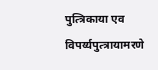पुत्त्रिकाया एव विपर्य्यपुत्त्रायामरणे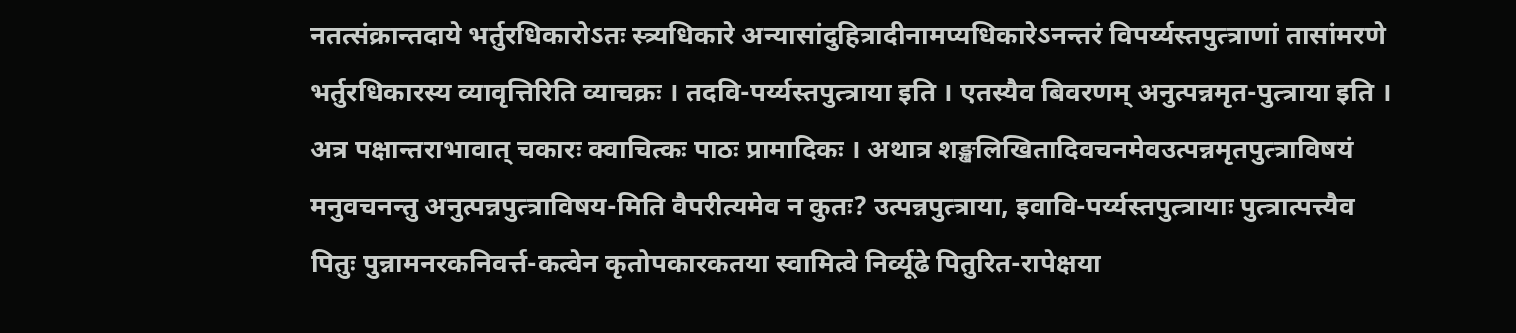नतत्संक्रान्तदाये भर्तुरधिकारोऽतः स्त्र्यधिकारे अन्यासांदुहित्रादीनामप्यधिकारेऽनन्तरं विपर्य्यस्तपुत्त्राणां तासांमरणे भर्तुरधिकारस्य व्यावृत्तिरिति व्याचक्रः । तदवि-पर्य्यस्तपुत्त्राया इति । एतस्यैव बिवरणम् अनुत्पन्नमृत-पुत्त्राया इति । अत्र पक्षान्तराभावात् चकारः क्वाचित्कः पाठः प्रामादिकः । अथात्र शङ्खलिखितादिवचनमेवउत्पन्नमृतपुत्त्राविषयं मनुवचनन्तु अनुत्पन्नपुत्त्राविषय-मिति वैपरीत्यमेव न कुतः? उत्पन्नपुत्त्राया, इवावि-पर्य्यस्तपुत्त्रायाः पुत्त्रात्पत्त्यैव पितुः पुन्नामनरकनिवर्त्त-कत्वेन कृतोपकारकतया स्वामित्वे निर्व्यूढे पितुरित-रापेक्षया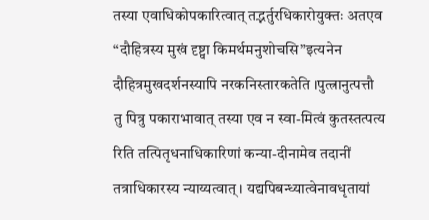तस्या एवाधिकोपकारित्वात् तद्भर्तुरधिकारोयुक्तः अतएव “दौहित्रस्य मुखं दृष्ट्वा किमर्थमनुशोचसि”इत्यनेन दौहित्रमुखदर्शनस्यापि नरकनिस्तारकतेति ।पुत्त्रानुत्पत्तौ तु पित्रु पकाराभावात् तस्या एव न स्वा-मित्वं कुतस्तत्पत्य रिति तत्पितृधनाधिकारिणां कन्या-दीनामेव तदानीं तत्राधिकारस्य न्याय्यत्वात् । यद्यपिबन्ध्यात्वेनावधृतायां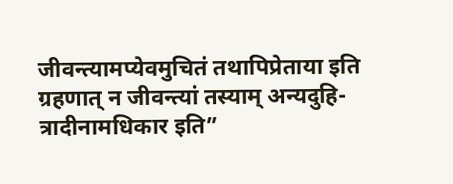जीवन्त्यामप्येवमुचितं तथापिप्रेताया इति ग्रहणात् न जीवन्त्यां तस्याम् अन्यदुहि-त्रादीनामधिकार इति”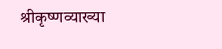श्रीकृष्णव्याख्या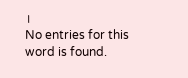।
No entries for this word is found.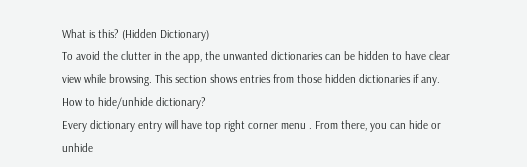What is this? (Hidden Dictionary)
To avoid the clutter in the app, the unwanted dictionaries can be hidden to have clear view while browsing. This section shows entries from those hidden dictionaries if any.
How to hide/unhide dictionary?
Every dictionary entry will have top right corner menu . From there, you can hide or unhide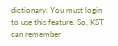dictionary. You must login to use this feature. So, KST can remember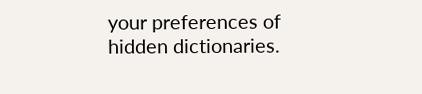your preferences of hidden dictionaries.